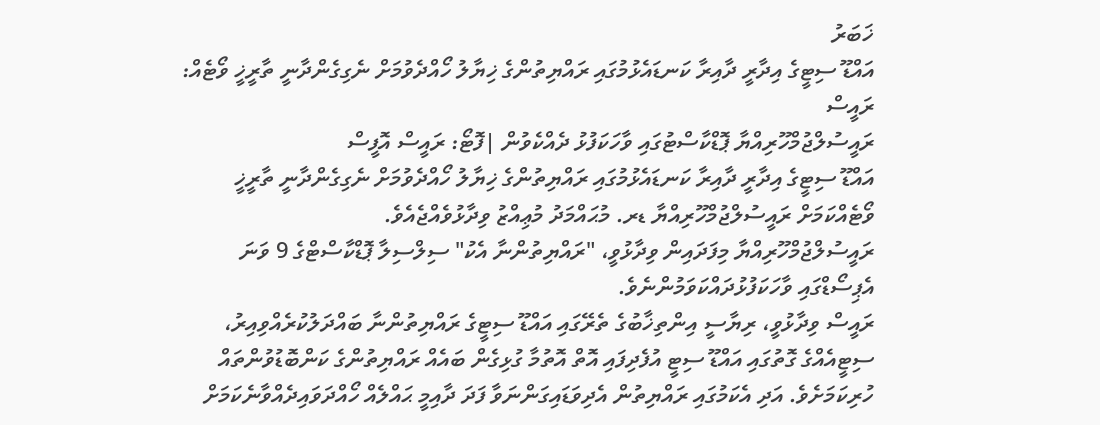ޚަބަރު
އައްޑޫ ސިޓީގެ އިދާރީ ދާއިރާ ކަނޑައެޅުމުގައި ރައްޔިތުންގެ ޚިޔާލު ހޯއްދެވުމަށް ނެގިގެންދާނީ ތާރީޚީ ވޯޓެއް: ރައީސް
ރައީސުލްޖުމްހޫރިއްޔާ ޕޮޑްކާސްޓުގައި ވާހަކަފުޅު ދެއްކެވުން |ފޮޓޯ: ރައީސް އޮފީސް
އައްޑޫ ސިޓީގެ އިދާރީ ދާއިރާ ކަނޑައެޅުމުގައި ރައްޔިތުންގެ ޚިޔާލު ހޯއްދެވުމަށް ނެގިގެންދާނީ ތާރީޚީ ވޯޓެއްކަމަށް ރައީސުލްޖުމްހޫރިއްޔާ ޑރ. މުޙައްމަދު މުޢިއްޒު ވިދާޅުވެއްޖެއެވެ.
ރައީސުލްޖުމްހޫރިއްޔާ މިފަދައިން ވިދާޅުވީ، "ރައްޔިތުންނާ އެކު" ސިލްސިލާ ޕޮޑްކާސްޓްގެ 9 ވަނަ އެޕިސޯޑްގައި ވާހަކަފުޅުދައްކަވަމުންނެވެ.
ރައީސް ވިދާޅުވީ، ރިޔާސީ އިންތިޚާބުގެ ތެރޭގައި އައްޑޫ ސިޓީގެ ރައްޔިތުންނާ ބައްދަލުކުރެއްވިއިރު، ސިޓީއެއްގެ ގޮތުގައި އައްޑޫ ސިޓީ އުފެދިފައި އޮތް އޮތުމާ ގުޅިގެން ބައެއް ރައްޔިތުންގެ ކަންބޮޑުވުންތައް ހުރިކަމަށެވެ. އަދި އެކަމުގައި ރައްޔިތުން އެދިވަޑައިގަންނަވާ ފަދަ ދާއިމީ ޙައްލެއް ހޯއްދަވައިދެއްވާނެކަމަށް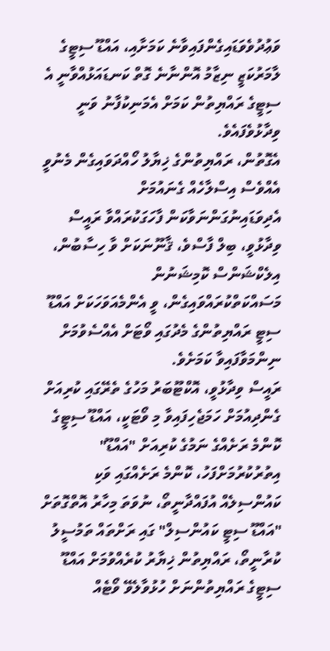ވަޢުދުވެވަޑައިގެންފައިވާނެ ކަމަށާއި، އައްޑޫ ސިޓީގެ ލާމަރުކަޒީ ނިޒާމު އޮންނާނެ ގޮތް ކަނޑައަޅުއްވާނީ އެ ސިޓީގެ ރައްޔިތުން ކަމަށް އެމަނިކުފާނު ވަނީ ވިދާޅުވެފައެވެ.
އެގޮތުން، ރައްޔިތުންގެ ޚިޔާލު ހޯއްދަވައިގެން މެނުވީ އެއްވެސް އިސްލާހެއް ގެނައުމަށް އެދިވަޑައިނުގަންނަވާކަން ފާހަގަކުރައްވާ ރައީސް ވިދާޅުވީ، ބިލް ފާސްވެ، ޤާނޫނަކަށް ވާ ހިސާބުން، އިލެކްޝަންސް ކޮމިޝަނުން މަސައްކަތްކުރައްވައިގެން، ވީ އެންމެއަވަހަކަށް އައްޑޫ ސިޓީ ރައްޔިތުންގެ މެދުގައި ވޯޓަށް އެއްސެވުމަށް ނިންމަވާފައިވާ ކަމަށެވެ.
ރައީސް ވިދާޅުވީ، އޮކްޓޫބަރު މަހުގެ ތެރޭގައި ކުރިއަށް ގެންދިއުމަށް ހަމަޖެހިފައިވާ މި ވޯޓަކީ، އައްޑޫ ސިޓީގެ ކޮންމެ ރަށެއްގެ ނަމުގެ ކުރިއަށް "އައްޑޫ" އިތުރުކުރުމަށްފަހު، ކޮންމެ ރަށެއްގައި ވަކި ކައުންސިލެއް އުފައްދާނީތޯ، ނުވަތަ މިހާރު އޮތްގޮތަށް "އައްޑޫ ސިޓީ ކައުންސިލް" ގައި ރަށްތައް ތަމުސީލު ކުރާނީތޯ، ރައްޔިތުން ޚިޔާރު ކުރެއްވުމަށް އައްޑޫ ސިޓީގެ ރައްޔިތުންނަށް ހުޅުވާލެވޭ ވޯޓެއް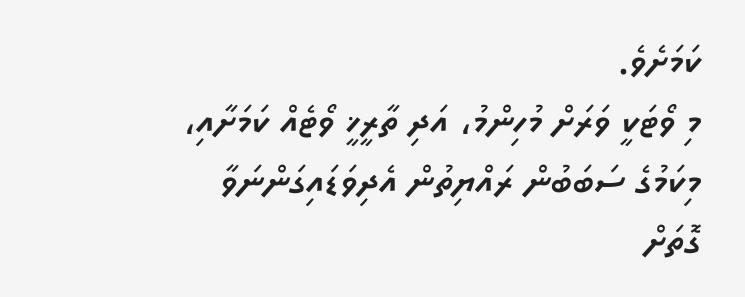ކަމަށެވެ.
މި ވޯޓަކީ ވަރަށް މުހިންމު، އަދި ތާރީޚީ ވޯޓެއް ކަމަށާއި، މިކަމުގެ ސަބަބުން ރައްޔިތުން އެދިވަޑައިގަންނަވާ ގޮތަށް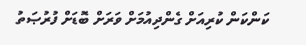ކަންކަން ކުރިއަށް ގެންދިއުމަށް ވަރަށް ބޮޑަށް ފުރުޞަތު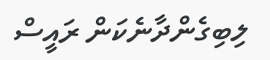ލިބިގެންދާނެކަން ރައީސް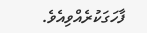ފާހަގަކުރެއްވިއެވެ.